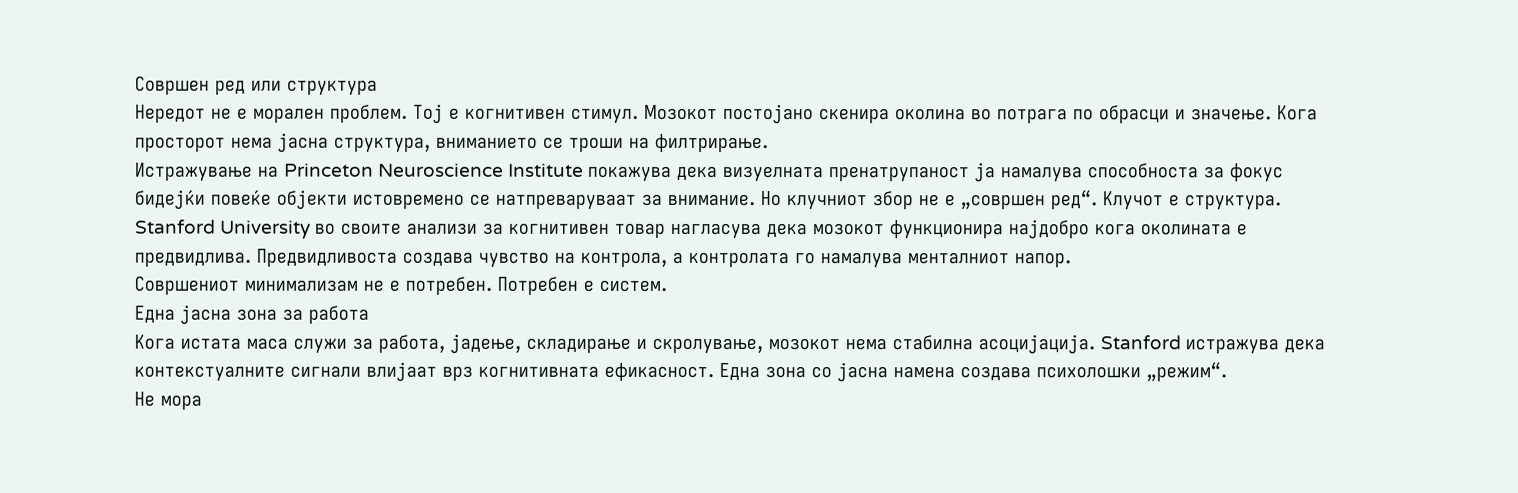Совршен ред или структура
Нередот не е морален проблем. Тој е когнитивен стимул. Мозокот постојано скенира околина во потрага по обрасци и значење. Кога просторот нема јасна структура, вниманието се троши на филтрирање.
Истражување на Princeton Neuroscience Institute покажува дека визуелната пренатрупаност ја намалува способноста за фокус бидејќи повеќе објекти истовремено се натпреваруваат за внимание. Но клучниот збор не е „совршен ред“. Клучот е структура.
Stanford University во своите анализи за когнитивен товар нагласува дека мозокот функционира најдобро кога околината е предвидлива. Предвидливоста создава чувство на контрола, а контролата го намалува менталниот напор.
Совршениот минимализам не е потребен. Потребен е систем.
Една јасна зона за работа
Кога истата маса служи за работа, јадење, складирање и скролување, мозокот нема стабилна асоцијација. Stanford истражува дека контекстуалните сигнали влијаат врз когнитивната ефикасност. Една зона со јасна намена создава психолошки „режим“.
Не мора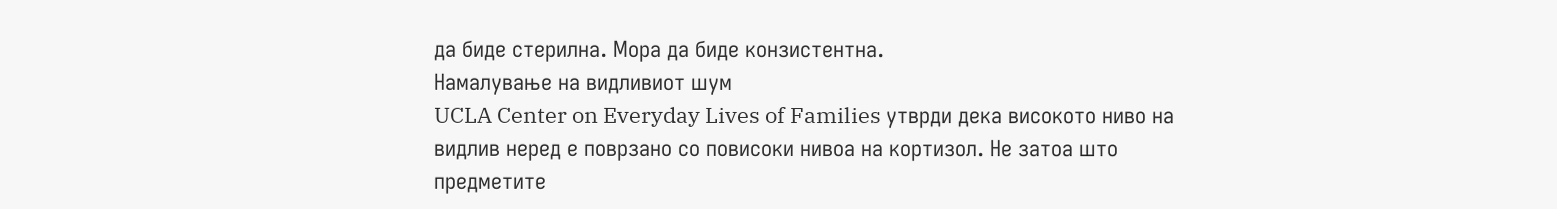да биде стерилна. Мора да биде конзистентна.
Намалување на видливиот шум
UCLA Center on Everyday Lives of Families утврди дека високото ниво на видлив неред е поврзано со повисоки нивоа на кортизол. Не затоа што предметите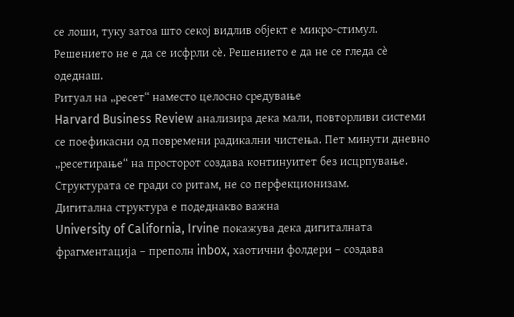се лоши, туку затоа што секој видлив објект е микро-стимул.
Решението не е да се исфрли сè. Решението е да не се гледа сè одеднаш.
Ритуал на „ресет“ наместо целосно средување
Harvard Business Review анализира дека мали, повторливи системи се поефикасни од повремени радикални чистења. Пет минути дневно „ресетирање“ на просторот создава континуитет без исцрпување.
Структурата се гради со ритам, не со перфекционизам.
Дигитална структура е подеднакво важна
University of California, Irvine покажува дека дигиталната фрагментација – преполн inbox, хаотични фолдери – создава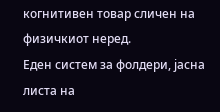когнитивен товар сличен на физичкиот неред.
Еден систем за фолдери, јасна листа на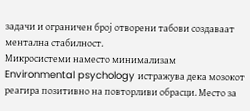задачи и ограничен број отворени табови создаваат ментална стабилност.
Микросистеми наместо минимализам
Environmental psychology истражува дека мозокот реагира позитивно на повторливи обрасци. Место за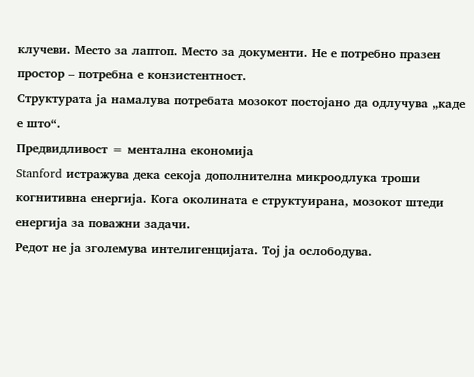клучеви. Место за лаптоп. Место за документи. Не е потребно празен простор – потребна е конзистентност.
Структурата ја намалува потребата мозокот постојано да одлучува „каде е што“.
Предвидливост = ментална економија
Stanford истражува дека секоја дополнителна микроодлука троши когнитивна енергија. Кога околината е структуирана, мозокот штеди енергија за поважни задачи.
Редот не ја зголемува интелигенцијата. Тој ја ослободува.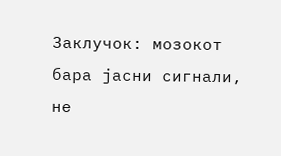Заклучок: мозокот бара јасни сигнали, не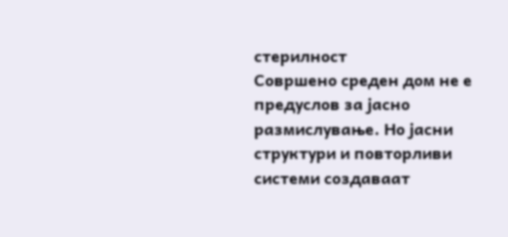стерилност
Совршено среден дом не е предуслов за јасно размислување. Но јасни структури и повторливи системи создаваат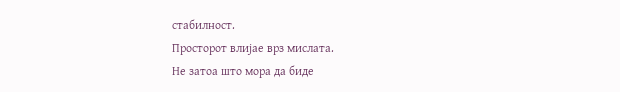стабилност.
Просторот влијае врз мислата.
Не затоа што мора да биде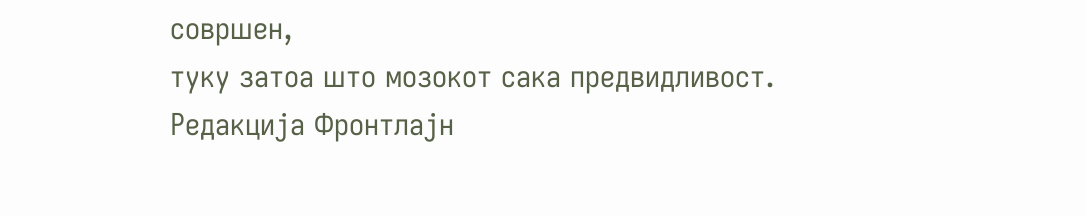совршен,
туку затоа што мозокот сака предвидливост.
Редакција Фронтлајн